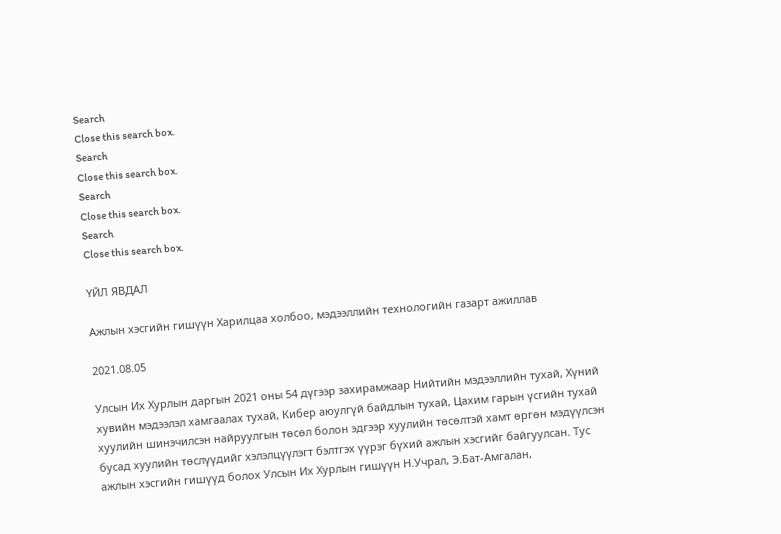Search
Close this search box.
Search
Close this search box.
Search
Close this search box.
Search
Close this search box.

ҮЙЛ ЯВДАЛ

Ажлын хэсгийн гишүүн Харилцаа холбоо, мэдээллийн технологийн газарт ажиллав

2021.08.05

Улсын Их Хурлын даргын 2021 оны 54 дүгээр захирамжаар Нийтийн мэдээллийн тухай, Хүний хувийн мэдээлэл хамгаалах тухай, Кибер аюулгүй байдлын тухай, Цахим гарын үсгийн тухай хуулийн шинэчилсэн найруулгын төсөл болон эдгээр хуулийн төсөлтэй хамт өргөн мэдүүлсэн бусад хуулийн төслүүдийг хэлэлцүүлэгт бэлтгэх үүрэг бүхий ажлын хэсгийг байгуулсан. Тус ажлын хэсгийн гишүүд болох Улсын Их Хурлын гишүүн Н.Учрал, Э.Бат-Амгалан,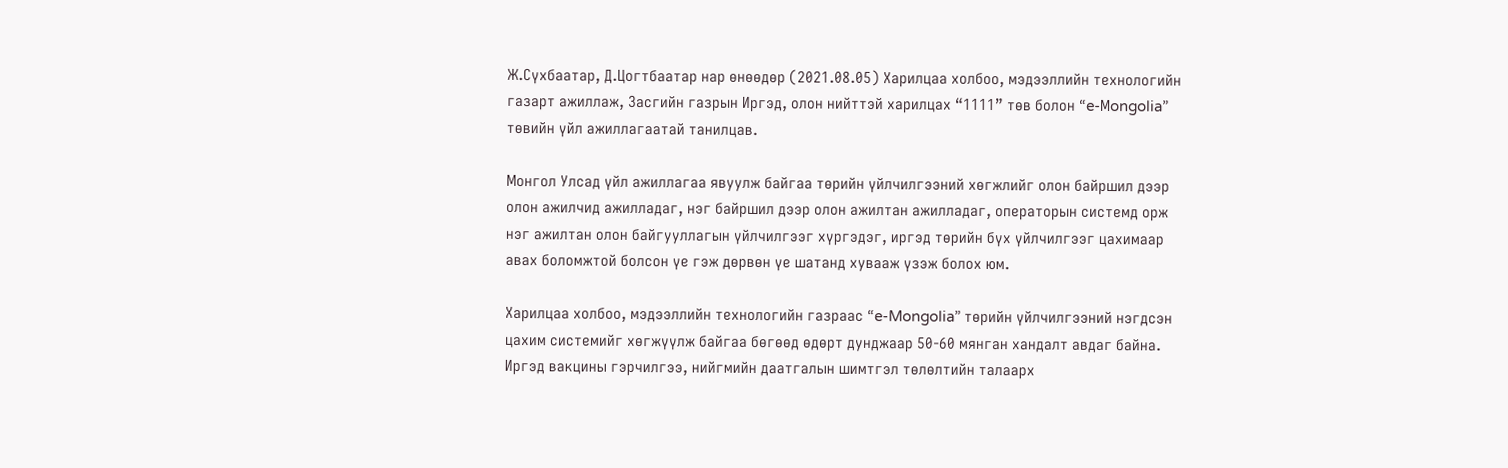Ж.Сүхбаатар, Д.Цогтбаатар нар өнөөдөр (2021.08.05) Харилцаа холбоо, мэдээллийн технологийн газарт ажиллаж, Засгийн газрын Иргэд, олон нийттэй харилцах “1111” төв болон “e-Мongolia” төвийн үйл ажиллагаатай танилцав.

Монгол Улсад үйл ажиллагаа явуулж байгаа төрийн үйлчилгээний хөгжлийг олон байршил дээр олон ажилчид ажилладаг, нэг байршил дээр олон ажилтан ажилладаг, операторын системд орж нэг ажилтан олон байгууллагын үйлчилгээг хүргэдэг, иргэд төрийн бүх үйлчилгээг цахимаар авах боломжтой болсон үе гэж дөрвөн үе шатанд хувааж үзэж болох юм.

Харилцаа холбоо, мэдээллийн технологийн газраас “e-Mongolia” төрийн үйлчилгээний нэгдсэн цахим системийг хөгжүүлж байгаа бөгөөд өдөрт дунджаар 50-60 мянган хандалт авдаг байна. Иргэд вакцины гэрчилгээ, нийгмийн даатгалын шимтгэл төлөлтийн талаарх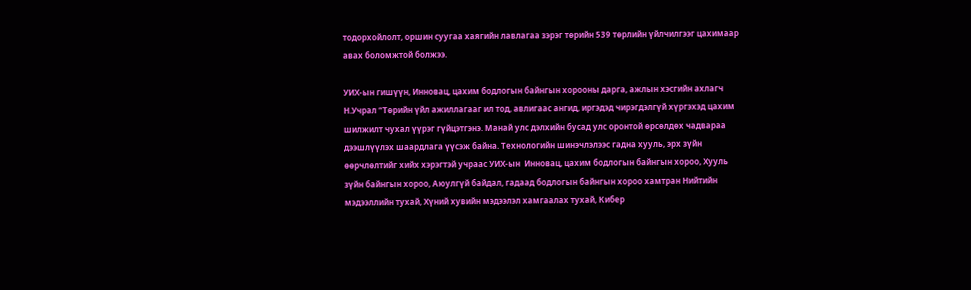тодорхойлолт, оршин суугаа хаягийн лавлагаа зэрэг төрийн 539 төрлийн үйлчилгээг цахимаар авах боломжтой болжээ.

УИХ-ын гишүүн, Инновац, цахим бодлогын байнгын хорооны дарга, ажлын хэсгийн ахлагч Н.Учрал “Төрийн үйл ажиллагааг ил тод, авлигаас ангид, иргэдэд чирэгдэлгүй хүргэхэд цахим шилжилт чухал үүрэг гүйцэтгэнэ. Манай улс дэлхийн бусад улс оронтой өрсөлдөх чадвараа дээшлүүлэх шаардлага үүсэж байна. Технологийн шинэчлэлээс гадна хууль, эрх зүйн өөрчлөлтийг хийх хэрэгтэй учраас УИХ-ын  Инновац, цахим бодлогын байнгын хороо, Хууль зүйн байнгын хороо, Аюулгүй байдал, гадаад бодлогын байнгын хороо хамтран Нийтийн мэдээллийн тухай, Хүний хувийн мэдээлэл хамгаалах тухай, Кибер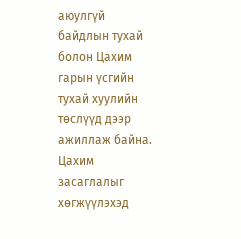аюулгүй байдлын тухай болон Цахим гарын үсгийн тухай хуулийн төслүүд дээр ажиллаж байна. Цахим засаглалыг хөгжүүлэхэд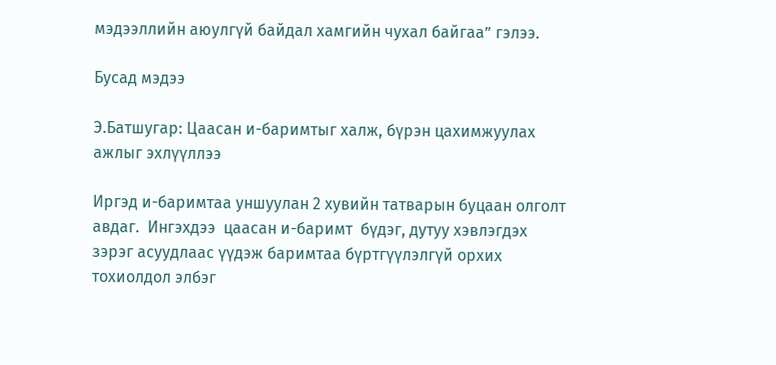мэдээллийн аюулгүй байдал хамгийн чухал байгаа” гэлээ.

Бусад мэдээ

Э.Батшугар: Цаасан и-баримтыг халж, бүрэн цахимжуулах ажлыг эхлүүллээ

Иргэд и-баримтаа уншуулан 2 хувийн татварын буцаан олголт авдаг.  Ингэхдээ  цаасан и-баримт  бүдэг, дутуу хэвлэгдэх зэрэг асуудлаас үүдэж баримтаа бүртгүүлэлгүй орхих тохиолдол элбэг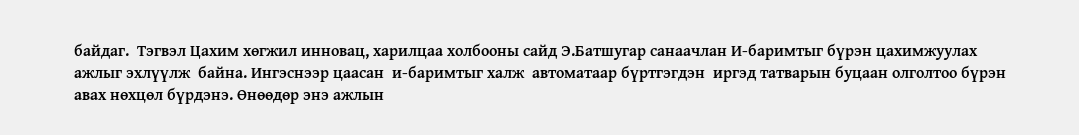байдаг.  Тэгвэл Цахим хөгжил инновац, харилцаа холбооны сайд Э.Батшугар санаачлан И-баримтыг бүрэн цахимжуулах ажлыг эхлүүлж  байна. Ингэснээр цаасан  и-баримтыг халж  автоматаар бүртгэгдэн  иргэд татварын буцаан олголтоо бүрэн авах нөхцөл бүрдэнэ. Өнөөдөр энэ ажлын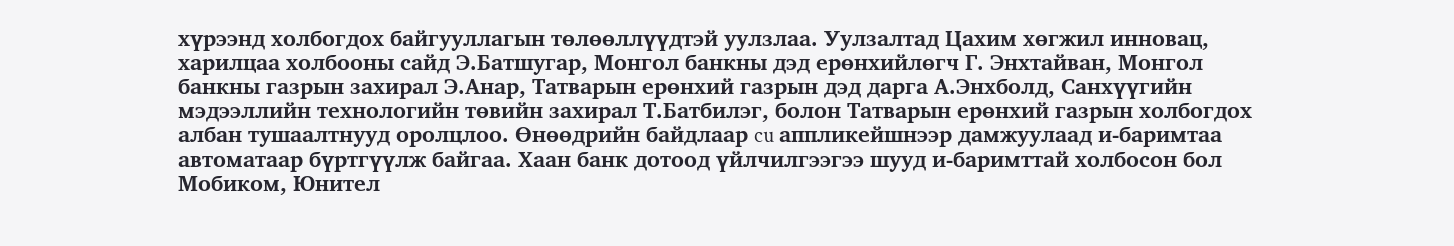хүрээнд холбогдох байгууллагын төлөөллүүдтэй уулзлаа. Уулзалтад Цахим хөгжил инновац, харилцаа холбооны сайд Э.Батшугар, Монгол банкны дэд ерөнхийлөгч Г. Энхтайван, Монгол банкны газрын захирал Э.Анар, Татварын ерөнхий газрын дэд дарга А.Энхболд, Санхүүгийн мэдээллийн технологийн төвийн захирал Т.Батбилэг, болон Татварын ерөнхий газрын холбогдох албан тушаалтнууд оролцлоо. Өнөөдрийн байдлаар cu аппликейшнээр дамжуулаад и-баримтаа автоматаар бүртгүүлж байгаа. Хаан банк дотоод үйлчилгээгээ шууд и-баримттай холбосон бол Мобиком, Юнител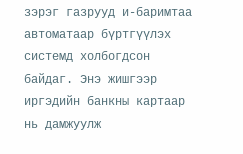зэрэг газрууд и-баримтаа автоматаар бүртгүүлэх системд холбогдсон байдаг. Энэ жишгээр иргэдийн банкны картаар нь дамжуулж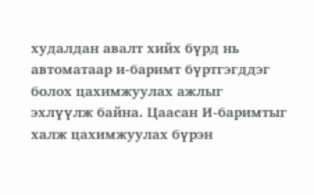худалдан авалт хийх бүрд нь автоматаар и-баримт бүртгэгддэг болох цахимжуулах ажлыг эхлүүлж байна. Цаасан И-баримтыг халж цахимжуулах бүрэн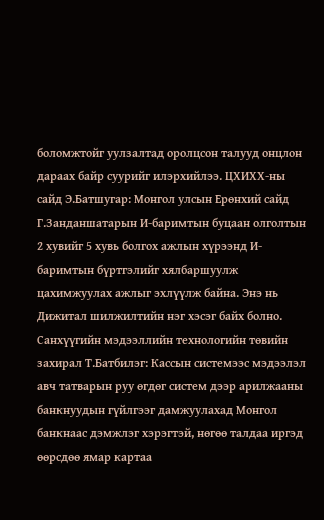боломжтойг уулзалтад оролцсон талууд онцлон дараах байр суурийг илэрхийлээ. ЦХИХХ-ны сайд Э.Батшугар: Монгол улсын Ерөнхий сайд Г.Занданшатарын И-баримтын буцаан олголтын 2 хувийг 5 хувь болгох ажлын хүрээнд И-баримтын бүртгэлийг хялбаршуулж цахимжуулах ажлыг эхлүүлж байна. Энэ нь Дижитал шилжилтийн нэг хэсэг байх болно. Санхүүгийн мэдээллийн технологийн төвийн захирал Т.Батбилэг: Кассын системээс мэдээлэл авч татварын руу өгдөг систем дээр арилжааны банкнуудын гүйлгээг дамжуулахад Монгол банкнаас дэмжлэг хэрэгтэй, нөгөө талдаа иргэд өөрсдөө ямар картаа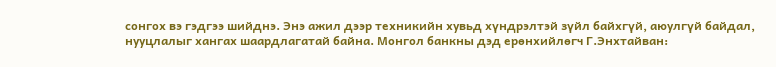сонгох вэ гэдгээ шийднэ. Энэ ажил дээр техникийн хувьд хүндрэлтэй зүйл байхгүй, аюулгүй байдал, нууцлалыг хангах шаардлагатай байна. Монгол банкны дэд ерөнхийлөгч Г.Энхтайван: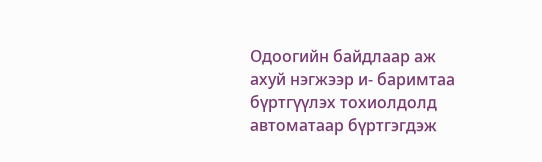Одоогийн байдлаар аж ахуй нэгжээр и- баримтаа бүртгүүлэх тохиолдолд автоматаар бүртгэгдэж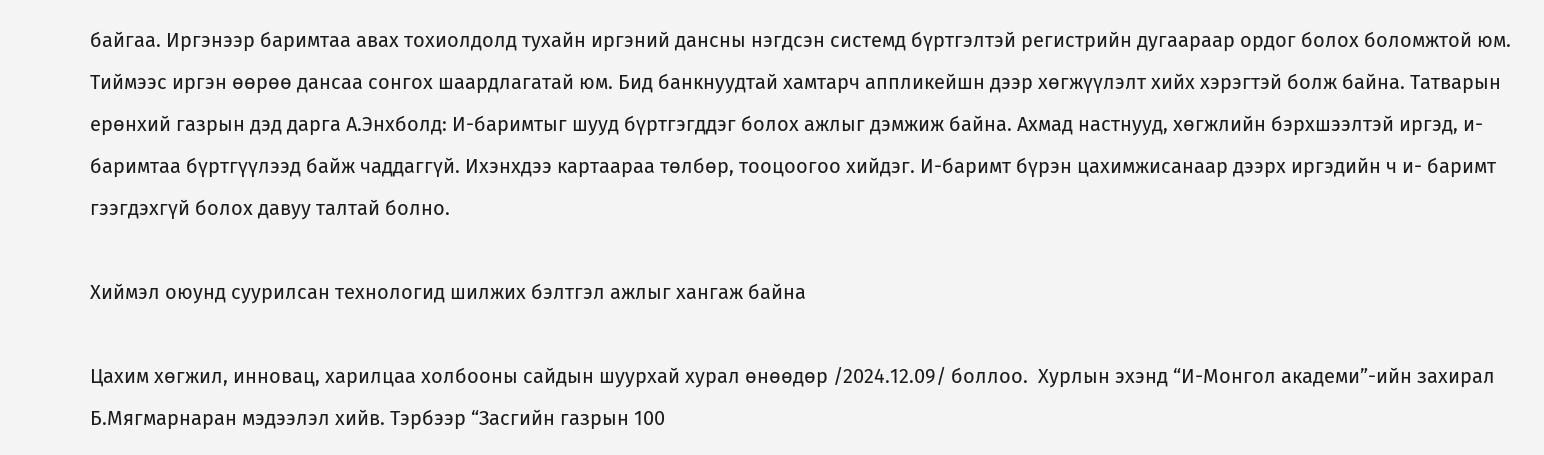байгаа. Иргэнээр баримтаа авах тохиолдолд тухайн иргэний дансны нэгдсэн системд бүртгэлтэй регистрийн дугаараар ордог болох боломжтой юм. Тиймээс иргэн өөрөө дансаа сонгох шаардлагатай юм. Бид банкнуудтай хамтарч аппликейшн дээр хөгжүүлэлт хийх хэрэгтэй болж байна. Татварын ерөнхий газрын дэд дарга А.Энхболд: И-баримтыг шууд бүртгэгддэг болох ажлыг дэмжиж байна. Ахмад настнууд, хөгжлийн бэрхшээлтэй иргэд, и-баримтаа бүртгүүлээд байж чаддаггүй. Ихэнхдээ картаараа төлбөр, тооцоогоо хийдэг. И-баримт бүрэн цахимжисанаар дээрх иргэдийн ч и- баримт гээгдэхгүй болох давуу талтай болно.

Хиймэл оюунд суурилсан технологид шилжих бэлтгэл ажлыг хангаж байна

Цахим хөгжил, инновац, харилцаа холбооны сайдын шуурхай хурал өнөөдөр /2024.12.09/ боллоо.  Хурлын эхэнд “И-Монгол академи”-ийн захирал Б.Мягмарнаран мэдээлэл хийв. Тэрбээр “Засгийн газрын 100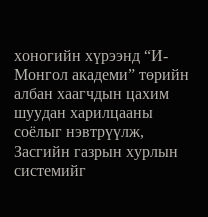хоногийн хүрээнд “И-Монгол академи” төрийн албан хаагчдын цахим шуудан харилцааны соёлыг нэвтрүүлж, Засгийн газрын хурлын системийг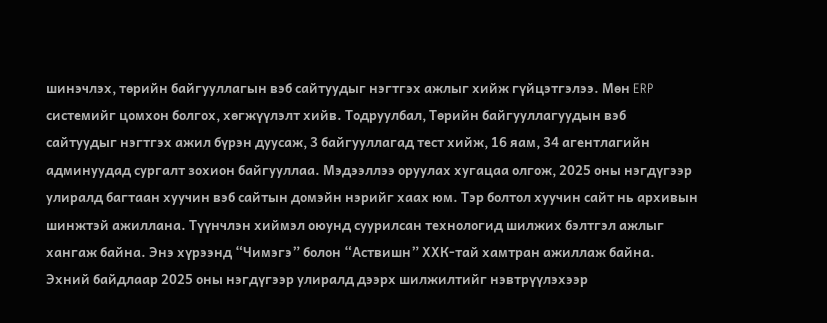шинэчлэх, төрийн байгууллагын вэб сайтуудыг нэгтгэх ажлыг хийж гүйцэтгэлээ. Мөн ERP системийг цомхон болгох, хөгжүүлэлт хийв. Тодруулбал, Төрийн байгууллагуудын вэб сайтуудыг нэгтгэх ажил бүрэн дуусаж, 3 байгууллагад тест хийж, 16 яам, 34 агентлагийн админуудад сургалт зохион байгууллаа. Мэдээллээ оруулах хугацаа олгож, 2025 оны нэгдүгээр улиралд багтаан хуучин вэб сайтын домэйн нэрийг хаах юм. Тэр болтол хуучин сайт нь архивын шинжтэй ажиллана. Түүнчлэн хиймэл оюунд суурилсан технологид шилжих бэлтгэл ажлыг хангаж байна. Энэ хүрээнд “Чимэгэ” болон “Аствишн” ХХК-тай хамтран ажиллаж байна. Эхний байдлаар 2025 оны нэгдүгээр улиралд дээрх шилжилтийг нэвтрүүлэхээр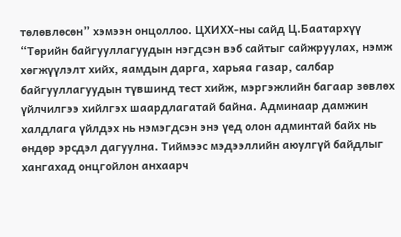төлөвлөсөн” хэмээн онцоллоо. ЦХИХХ-ны сайд Ц.Баатархүү “Төрийн байгууллагуудын нэгдсэн вэб сайтыг сайжруулах, нэмж хөгжүүлэлт хийх, яамдын дарга, харьяа газар, салбар байгууллагуудын түвшинд тест хийж, мэргэжлийн багаар зөвлөх үйлчилгээ хийлгэх шаардлагатай байна. Админаар дамжин халдлага үйлдэх нь нэмэгдсэн энэ үед олон админтай байх нь өндөр эрсдэл дагуулна. Тиймээс мэдээллийн аюулгүй байдлыг хангахад онцгойлон анхаарч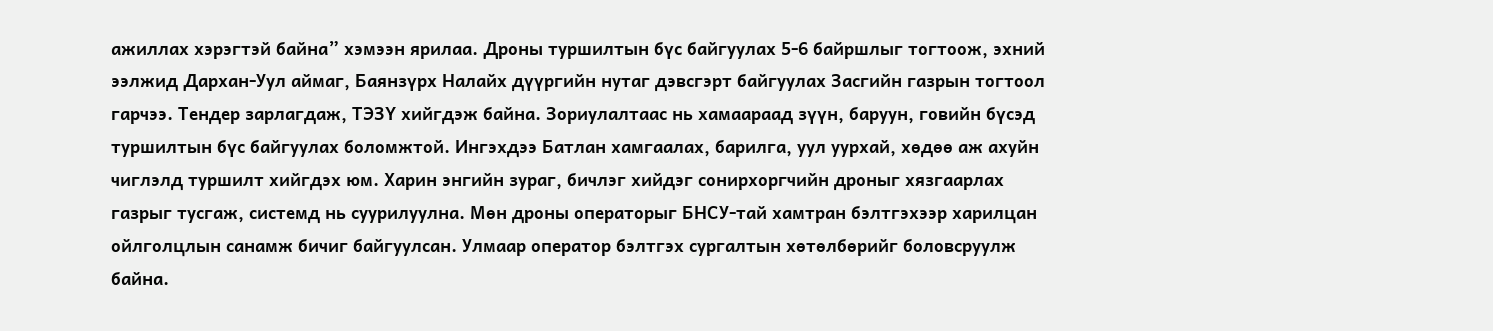ажиллах хэрэгтэй байна” хэмээн ярилаа. Дроны туршилтын бүс байгуулах 5-6 байршлыг тогтоож, эхний ээлжид Дархан-Уул аймаг, Баянзүрх Налайх дүүргийн нутаг дэвсгэрт байгуулах Засгийн газрын тогтоол гарчээ. Тендер зарлагдаж, ТЭЗҮ хийгдэж байна. Зориулалтаас нь хамаараад зүүн, баруун, говийн бүсэд туршилтын бүс байгуулах боломжтой. Ингэхдээ Батлан хамгаалах, барилга, уул уурхай, хөдөө аж ахуйн чиглэлд туршилт хийгдэх юм. Харин энгийн зураг, бичлэг хийдэг сонирхоргчийн дроныг хязгаарлах газрыг тусгаж, системд нь суурилуулна. Мөн дроны операторыг БНСУ-тай хамтран бэлтгэхээр харилцан ойлголцлын санамж бичиг байгуулсан. Улмаар оператор бэлтгэх сургалтын хөтөлбөрийг боловсруулж байна.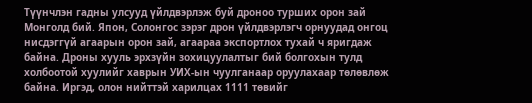Түүнчлэн гадны улсууд үйлдвэрлэж буй дроноо турших орон зай Монголд бий. Япон, Солонгос зэрэг дрон үйлдвэрлэгч орнуудад онгоц нисдэггүй агаарын орон зай, агаараа экспортлох тухай ч яригдаж байна. Дроны хууль эрхзүйн зохицуулалтыг бий болгохын тулд холбоотой хуулийг хаврын УИХ-ын чуулганаар оруулахаар төлөвлөж байна. Иргэд, олон нийттэй харилцах 1111 төвийг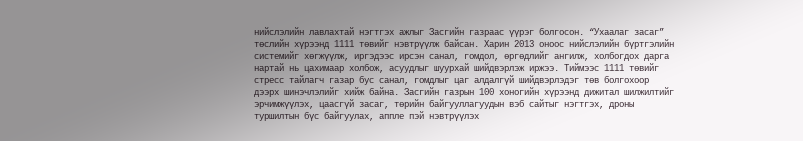нийслэлийн лавлахтай нэгтгэх ажлыг Засгийн газраас үүрэг болгосон. “Ухаалаг засаг” төслийн хүрээнд 1111 төвийг нэвтрүүлж байсан. Харин 2013 оноос нийслэлийн бүртгэлийн системийг хөгжүүлж, иргэдээс ирсэн санал, гомдол, өргөдлийг ангилж, холбогдох дарга нартай нь цахимаар холбож, асуудлыг шуурхай шийдвэрлэж иржээ. Тиймээс 1111 төвийг стресс тайлагч газар бус санал, гомдлыг цаг алдалгүй шийдвэрлэдэг төв болгохоор дээрх шинэчлэлийг хийж байна. Засгийн газрын 100 хоногийн хүрээнд дижитал шилжилтийг эрчимжүүлэх, цаасгүй засаг, төрийн байгууллагуудын вэб сайтыг нэгтгэх, дроны туршилтын бүс байгуулах, аппле пэй нэвтрүүлэх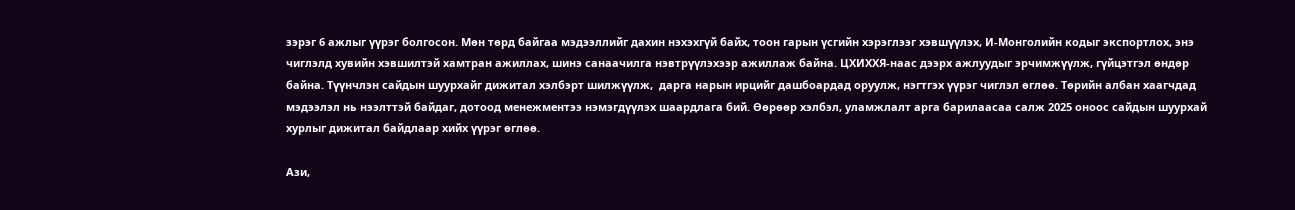зэрэг 6 ажлыг үүрэг болгосон. Мөн төрд байгаа мэдээллийг дахин нэхэхгүй байх, тоон гарын үсгийн хэрэглээг хэвшүүлэх, И-Монголийн кодыг экспортлох, энэ чиглэлд хувийн хэвшилтэй хамтран ажиллах, шинэ санаачилга нэвтрүүлэхээр ажиллаж байна. ЦХИХХЯ-наас дээрх ажлуудыг эрчимжүүлж, гүйцэтгэл өндөр байна. Түүнчлэн сайдын шуурхайг дижитал хэлбэрт шилжүүлж,  дарга нарын ирцийг дашбоардад оруулж, нэгтгэх үүрэг чиглэл өглөө. Төрийн албан хаагчдад мэдээлэл нь нээлттэй байдаг, дотоод менежментээ нэмэгдүүлэх шаардлага бий. Өөрөөр хэлбэл, уламжлалт арга барилаасаа салж 2025 оноос сайдын шуурхай хурлыг дижитал байдлаар хийх үүрэг өглөө.

Ази,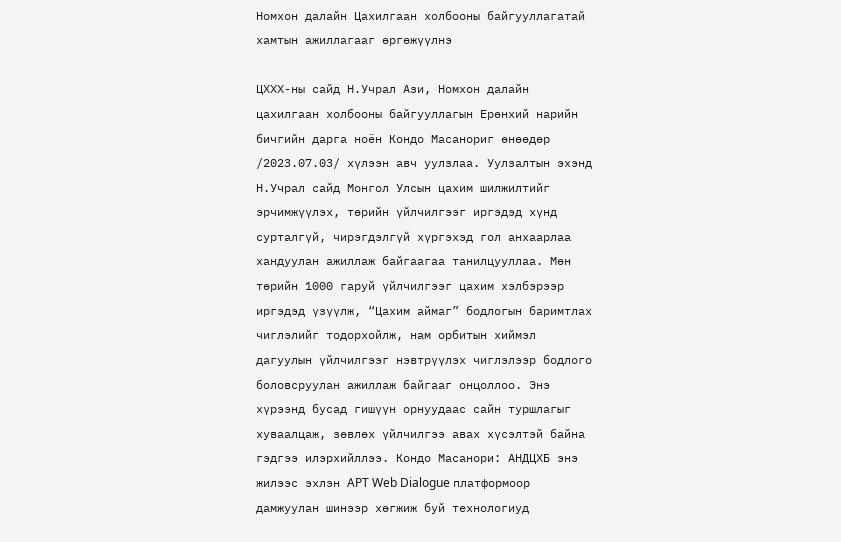Номхон далайн Цахилгаан холбооны байгууллагатай хамтын ажиллагааг өргөжүүлнэ

ЦХХХ-ны сайд Н.Учрал Ази, Номхон далайн цахилгаан холбооны байгууллагын Ерөнхий нарийн бичгийн дарга ноён Кондо Масанориг өнөөдөр /2023.07.03/ хүлээн авч уулзлаа. Уулзалтын эхэнд Н.Учрал сайд Монгол Улсын цахим шилжилтийг эрчимжүүлэх, төрийн үйлчилгээг иргэдэд хүнд сурталгүй, чирэгдэлгүй хүргэхэд гол анхаарлаа хандуулан ажиллаж байгаагаа танилцууллаа. Мөн төрийн 1000 гаруй үйлчилгээг цахим хэлбэрээр иргэдэд үзүүлж, “Цахим аймаг” бодлогын баримтлах чиглэлийг тодорхойлж, нам орбитын хиймэл дагуулын үйлчилгээг нэвтрүүлэх чиглэлээр бодлого боловсруулан ажиллаж байгааг онцоллоо. Энэ хүрээнд бусад гишүүн орнуудаас сайн туршлагыг хуваалцаж, зөвлөх үйлчилгээ авах хүсэлтэй байна гэдгээ илэрхийллээ. Кондо Масанори: АНДЦХБ энэ жилээс эхлэн APT Web Dialogue платформоор дамжуулан шинээр хөгжиж буй технологиуд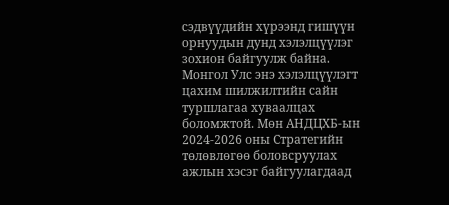сэдвүүдийн хүрээнд гишүүн орнуудын дунд хэлэлцүүлэг зохион байгуулж байна. Монгол Улс энэ хэлэлцүүлэгт цахим шилжилтийн сайн туршлагаа хуваалцах боломжтой. Мөн АНДЦХБ-ын 2024-2026 оны Стратегийн төлөвлөгөө боловсруулах ажлын хэсэг байгуулагдаад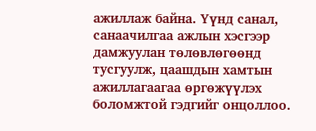ажиллаж байна. Үүнд санал, санаачилгаа ажлын хэсгээр дамжуулан төлөвлөгөөнд тусгуулж, цаашдын хамтын ажиллагаагаа өргөжүүлэх боломжтой гэдгийг онцоллоо.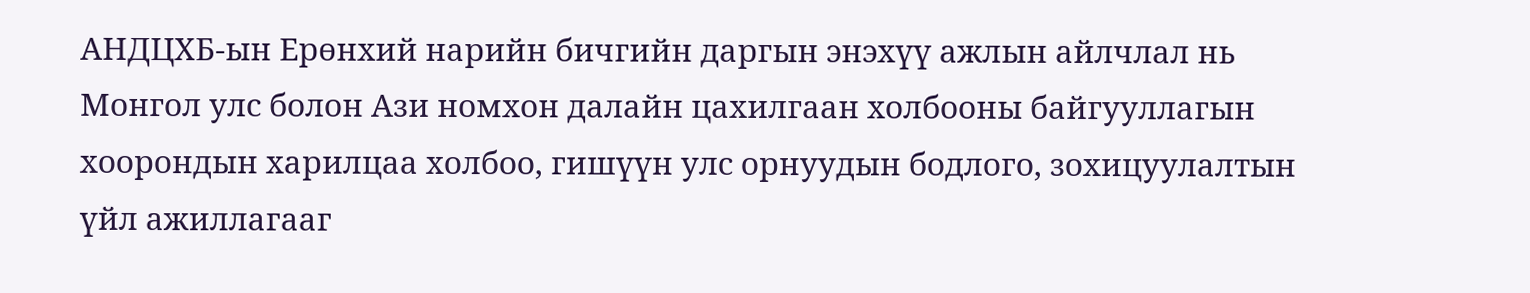АНДЦХБ-ын Ерөнхий нарийн бичгийн даргын энэхүү ажлын айлчлал нь Монгол улс болон Ази номхон далайн цахилгаан холбооны байгууллагын хоорондын харилцаа холбоо, гишүүн улс орнуудын бодлого, зохицуулалтын үйл ажиллагааг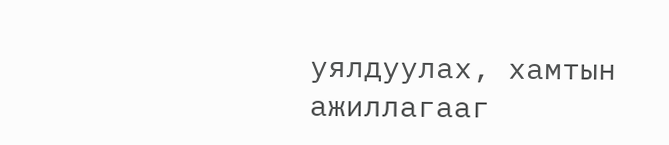уялдуулах, хамтын ажиллагааг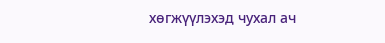хөгжүүлэхэд чухал ач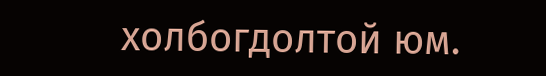холбогдолтой юм.